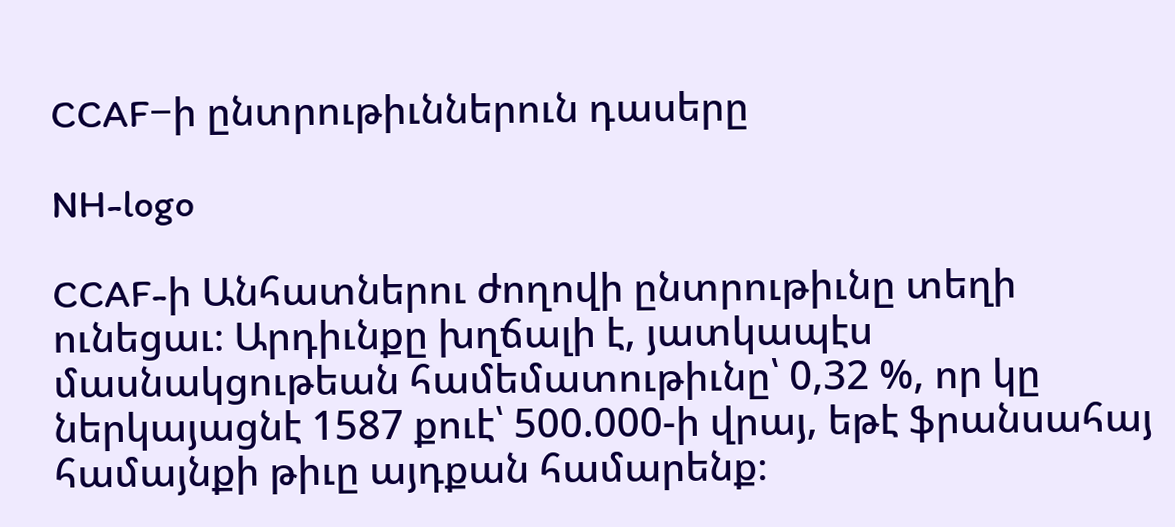CCAF−ի ընտրութիւններուն դասերը

NH-logo

CCAF-ի Անհատներու ժողովի ընտրութիւնը տեղի ունեցաւ։ Արդիւնքը խղճալի է, յատկապէս մասնակցութեան համեմատութիւնը՝ 0,32 %, որ կը ներկայացնէ 1587 քուէ՝ 500.000-ի վրայ, եթէ ֆրանսահայ համայնքի թիւը այդքան համարենք։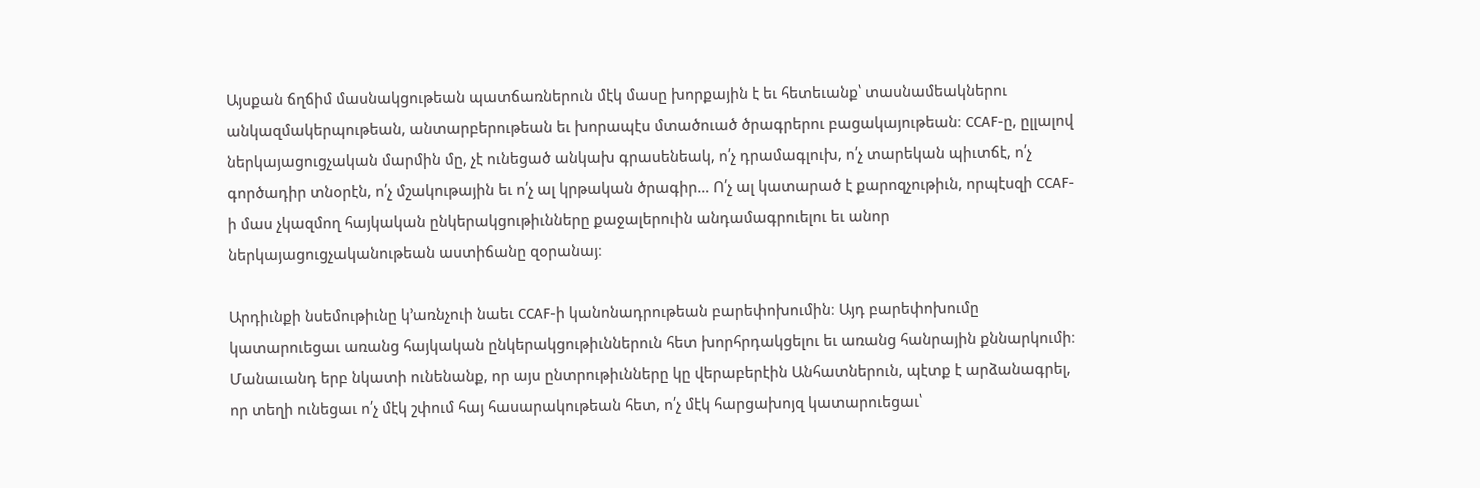Այսքան ճղճիմ մասնակցութեան պատճառներուն մէկ մասը խորքային է եւ հետեւանք՝ տասնամեակներու անկազմակերպութեան, անտարբերութեան եւ խորապէս մտածուած ծրագրերու բացակայութեան։ CCAF-ը, ըլլալով ներկայացուցչական մարմին մը, չէ ունեցած անկախ գրասենեակ, ո՛չ դրամագլուխ, ո՛չ տարեկան պիւտճէ, ո՛չ գործադիր տնօրէն, ո՛չ մշակութային եւ ո՛չ ալ կրթական ծրագիր… Ո՛չ ալ կատարած է քարոզչութիւն, որպէսզի CCAF-ի մաս չկազմող հայկական ընկերակցութիւնները քաջալերուին անդամագրուելու եւ անոր ներկայացուցչականութեան աստիճանը զօրանայ։

Արդիւնքի նսեմութիւնը կ՚առնչուի նաեւ CCAF-ի կանոնադրութեան բարեփոխումին։ Այդ բարեփոխումը կատարուեցաւ առանց հայկական ընկերակցութիւններուն հետ խորհրդակցելու եւ առանց հանրային քննարկումի։ Մանաւանդ երբ նկատի ունենանք, որ այս ընտրութիւնները կը վերաբերէին Անհատներուն, պէտք է արձանագրել, որ տեղի ունեցաւ ո՛չ մէկ շփում հայ հասարակութեան հետ, ո՛չ մէկ հարցախոյզ կատարուեցաւ՝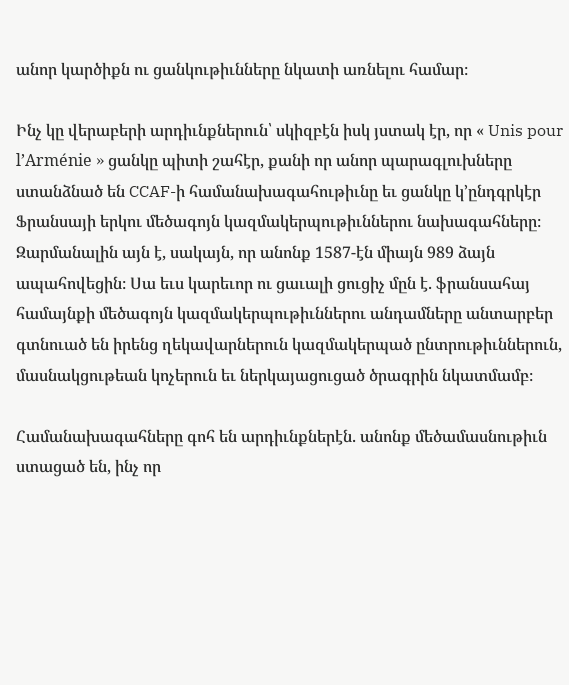անոր կարծիքն ու ցանկութիւնները նկատի առնելու համար։

Ինչ կը վերաբերի արդիւնքներուն՝ սկիզբէն իսկ յստակ էր, որ « Unis pour l’Arménie » ցանկը պիտի շահէր, քանի որ անոր պարագլուխները ստանձնած են CCAF-ի համանախագահութիւնը եւ ցանկը կ՚ընդգրկէր Ֆրանսայի երկու մեծագոյն կազմակերպութիւններու նախագահները։ Զարմանալին այն է, սակայն, որ անոնք 1587-էն միայն 989 ձայն ապահովեցին։ Սա եւս կարեւոր ու ցաւալի ցուցիչ մըն է. ֆրանսահայ համայնքի մեծագոյն կազմակերպութիւններու անդամները անտարբեր գտնուած են իրենց ղեկավարներուն կազմակերպած ընտրութիւններուն, մասնակցութեան կոչերուն եւ ներկայացուցած ծրագրին նկատմամբ։

Համանախագահները գոհ են արդիւնքներէն. անոնք մեծամասնութիւն ստացած են, ինչ որ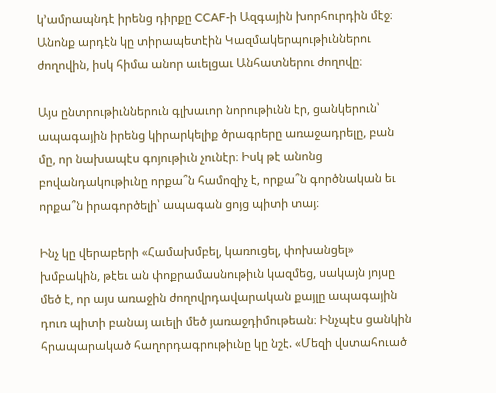կ՚ամրապնդէ իրենց դիրքը CCAF-ի Ազգային խորհուրդին մէջ։ Անոնք արդէն կը տիրապետէին Կազմակերպութիւններու ժողովին, իսկ հիմա անոր աւելցաւ Անհատներու ժողովը։

Այս ընտրութիւններուն գլխաւոր նորութիւնն էր, ցանկերուն՝ ապագային իրենց կիրարկելիք ծրագրերը առաջադրելը, բան մը, որ նախապէս գոյութիւն չունէր։ Իսկ թէ անոնց բովանդակութիւնը որքա՞ն համոզիչ է, որքա՞ն գործնական եւ որքա՞ն իրագործելի՝ ապագան ցոյց պիտի տայ։

Ինչ կը վերաբերի «Համախմբել, կառուցել, փոխանցել» խմբակին, թէեւ ան փոքրամասնութիւն կազմեց, սակայն յոյսը մեծ է, որ այս առաջին ժողովրդավարական քայլը ապագային դուռ պիտի բանայ աւելի մեծ յառաջդիմութեան։ Ինչպէս ցանկին հրապարակած հաղորդագրութիւնը կը նշէ. «Մեզի վստահուած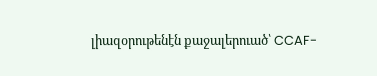լիազօրութենէն քաջալերուած՝ CCAF-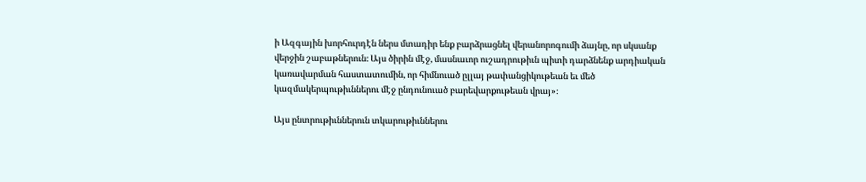ի Ազգային խորհուրդէն ներս մտադիր ենք բարձրացնել վերանորոգումի ձայնը, որ սկսանք վերջին շաբաթներուն։ Այս ծիրին մէջ, մասնաւոր ուշադրութիւն պիտի դարձնենք արդիական կառավարման հաստատումին, որ հիմնուած ըլլայ թափանցիկութեան եւ մեծ կազմակերպութիւններու մէջ ընդունուած բարեվարքութեան վրայ»։

Այս ընտրութիւններուն տկարութիւններու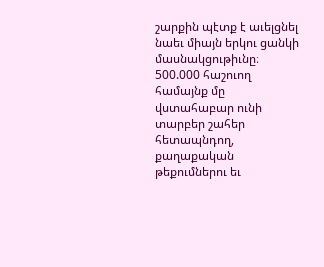շարքին պէտք է աւելցնել նաեւ միայն երկու ցանկի մասնակցութիւնը։ 500.000 հաշուող համայնք մը վստահաբար ունի տարբեր շահեր հետապնդող, քաղաքական թեքումներու եւ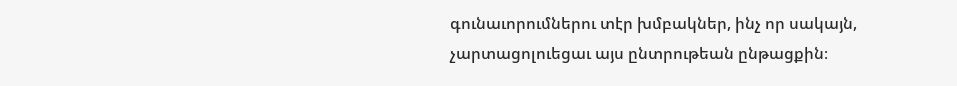գունաւորումներու տէր խմբակներ, ինչ որ սակայն, չարտացոլուեցաւ այս ընտրութեան ընթացքին։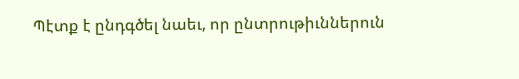Պէտք է ընդգծել նաեւ, որ ընտրութիւններուն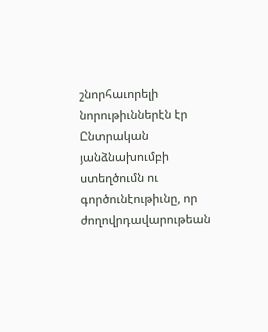շնորհաւորելի նորութիւններէն էր Ընտրական յանձնախումբի ստեղծումն ու գործունէութիւնը, որ ժողովրդավարութեան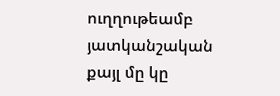ուղղութեամբ յատկանշական քայլ մը կը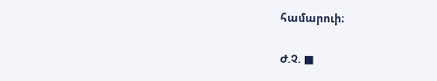համարուի։

Ժ.Չ. ■